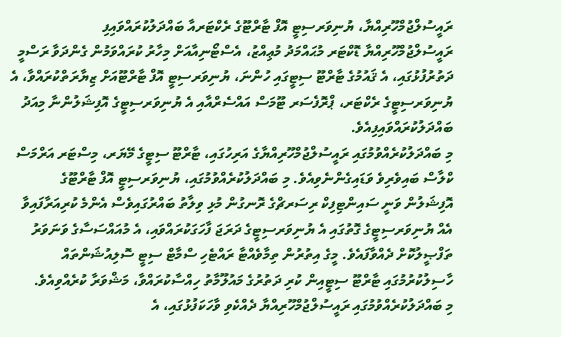ރައީސުލްޖުމްހޫރިއްޔާ، ޔުނިވަރސިޓީ އޮފް ޓާރްޓޫގެ ރެކްޓަރއާ ބައްދަލުކުރައްވައިފި
ރައީސުލްޖުމްހޫރިއްޔާ ޑޮކްޓަރ މުޙައްމަދު މުޢިއްޒު، އެސްޓޯނިއާއަށް މިހާރު ކުރައްވަމުން ގެންދަވާ ރަސްމީ ދަތުރުފުޅުގައި، އެ ޤައުމުގެ ޓާރްޓޫ ސިޓީގައި ހުންނަ، ޔުނިވަރސިޓީ އޮފް ޓާރްޓޫއަށް ޒިޔާރަތްކުރައްވާ، އެ ޔުނިވަރސިޓީގެ ރެކްޓަރ، ޕްރޮފެސަރ ޓޫމަސް އައްސެރްއާއި އެ ޔުނިވަރސިޓީގެ އޮފިޝަލުންނާ މިއަދު ބައްދަލުކުރައްވައިފިއެވެ.
މި ބައްދަލުކުރެއްވުމުގައި ރައީސުލްޖުމްހޫރިއްޔާގެ އަރިހުގައި، ޓާރްޓޫ ސިޓީގެ މޭޔަރ، މިސްޓަރ އަރްމަސް ކްލާސް ބައިވެރިވެ ވަޑައިގެންނެވިއެވެ. މި ބައްދަލުކުރެއްވުމުގައި، ޔުނިވަރސިޓީ އޮފް ޓާރްޓޫގެ އޮފިޝަލުން ވަނީ ސައިންޓިފިކް ރިސަރޗްގެ ރޮނގުން މުޅި ވިލާތު ބައްރުގައިވެސް އެންމެ ކުރިއަރާފައިވާ އެއް ޔުނިވަރސިޓީގެ ގޮތުގައި އެ ޔުނިވަރސިޓީގެ ދަރަޖަ ފާހަގަކުރައްވައި، އެ މުއައްސަސާގެ ވަނަވަރު ތަފްޞީލުކޮށް ދެއްވާފައެވެ. މީގެ އިތުރުން ތިމާވެއްޓާ ރައްޓެހި ސްމާޓް ސިޓީ ސޮލިއުޝަންތައް ހާސިލުކުރުމުގައި ޓާރްޓޫ ސިޓީއިން ކުރި ދަތުރުގެ މައުލޫމާތު ހިއްސާކުރައްވާ، މަޝްވަރާ ކުރެއްވިއެވެ.
މި ބައްދަލުކުރެއްވުމުގައި ރައީސުލްޖުމްހޫރިއްޔާ ދެއްކެވި ވާހަކަފުޅުގައި، އެ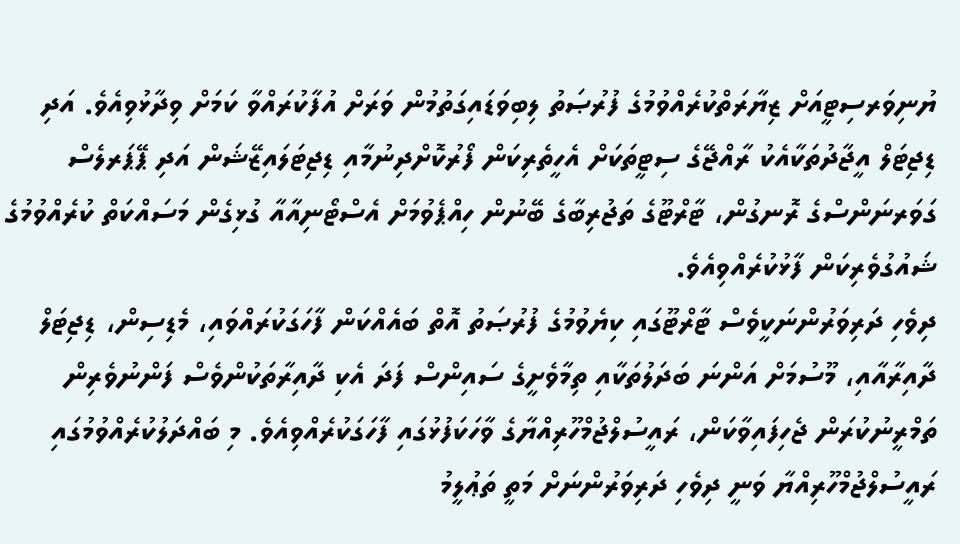ޔުނިވަރސިޓީއަށް ޒިޔާރަތްކުރެއްވުމުގެ ފުރުޞަތު ލިބިވަޑައިގަތުމުން ވަރަށް އުފާކުރައްވާ ކަމަށް ވިދާޅުވިއެވެ. އަދި ޑިޖިޓަލް އީޖާދުތަކާއެކު ރާއްޖޭގެ ސިޓީތަކަށް އެހީތެރިކަން ފޯރުކޮށްދިނުމާއި ޑިޖިޓަލައިޒޭޝަން އަދި ޕޭޕަރލެސް ގަވަރނަންސްގެ ރޮނގުން، ޓާރްޓޫގެ ތަޖުރިބާގެ ބޭނުން ހިއްޕެވުމަށް އެސްޓޯނިއާއާ ގުޅިގެން މަސައްކަތް ކުރެއްވުމުގެ ޝައުގުވެރިކަން ފާޅުކުރެއްވިއެވެ.
ދިވެހި ދަރިވަރުންނަކީވެސް ޓާރްޓޫގައި ކިޔެވުމުގެ ފުރުޞަތު އޮތް ބައެއްކަން ފާހަގަކުރައްވައި، މެޑިސިން، ޑިޖިޓަލް ދާއިރާއާއި، މޫސުމަށް އަންނަ ބަދަލުތަކާއި ތިމާވެށީގެ ސައިންސް ފަދަ އެކި ދާއިރާތަކުންވެސް ފަންނުވެރިން ތަމްރީނުކުރަން ޖެހިފައިވާކަން، ރައީސުލްޖުމްހޫރިއްޔާގެ ވާހަކަފުޅުގައި ފާހަގަކުރެއްވިއެވެ. މި ބައްދަލުކުރެއްވުމުގައި ރައީސުލްޖުމްހޫރިއްޔާ ވަނީ ދިވެހި ދަރިވަރުންނަށް މަތީ ތަޢުލީމު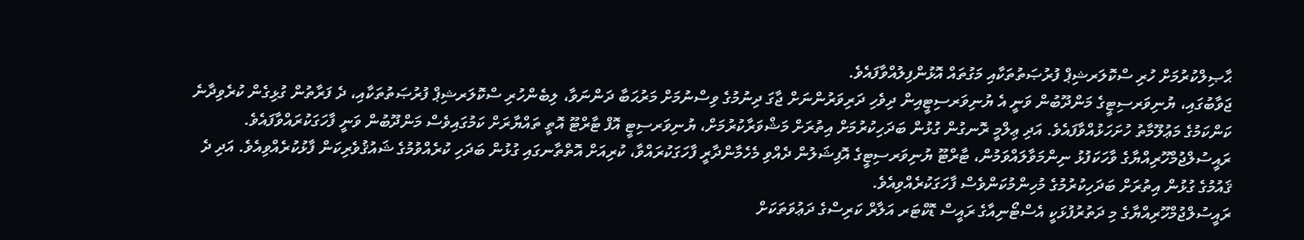ޙާޞިލްކުރުމަށް ހުރި ސްކޮލަރޝިޕް ފުރުޞަތުތަކާއި މަގުތައް އޮޅުންފިލުއްވާފައެވެ.
ޖަވާބުގައި، ޔުނިވަރސިޓީގެ މަންދޫބުން ވަނީ އެ ޔުނިވަރސިޓީއިން ދިވެހި ދަރިވަރުންނަށް ޖާގަ ދިނުމުގެ ވިސްނުމަށް މަރުޙަބާ ދަންނަވާ، ލިބެންހުރި ސްކޮލަރޝިޕް ފުރުޞަތުތަކާއި، ދެ ފަރާތުން ގުޅިގެން ކުރެވިދާނެ ކަންކަމުގެ މަޢުލޫމާތު ހުށަހަޅުއްވާފައެވެ. އަދި ޢިލްމީ ރޮނގުން ގުޅުން ބަދަހިކުރުމަށް އިތުރަށް މަޝްވަރާކުރުމަށް، ޔުނިވަރސިޓީ އޮފް ޓާރްޓޫ އޮތީ ތައްޔާރަށް ކަމުގައިވެސް މަންދޫބުން ވަނީ ފާހަގަކުރައްވާފައެވެ.
ރައީސުލްޖުމްހޫރިއްޔާގެ ވާހަކަފުޅު ނިންމަވާލައްވަމުން، ޓާރްޓޫ ޔުނިވަރސިޓީގެ އޮފިޝަލުން ދެއްވި މެހެމާންދާރީ ފާހަގަކުރައްވާ، ކުރިއަށް އޮތްތާނގައި ގުޅުން ބަދަހި ކުރެއްވުމުގެ ޝައުޤުވެރިކަން ފާޅުކުރެއްވިއެވެ. އަދި ދެ ޤައުމުގެ ގުޅުން އިތުރަށް ބަދަހިކުރުމުގެ މުހިންމުކަންވެސް ފާހަގަކުރެއްވިއެވެ.
ރައީސުލްޖުމްހޫރިއްޔާގެ މި ދަތުރުފުޅަކީ އެސްޓޯނިއާގެ ރައީސް ޑޮކްޓަރ އަލާރް ކަރިސްގެ ދަޢުވަތަކަށް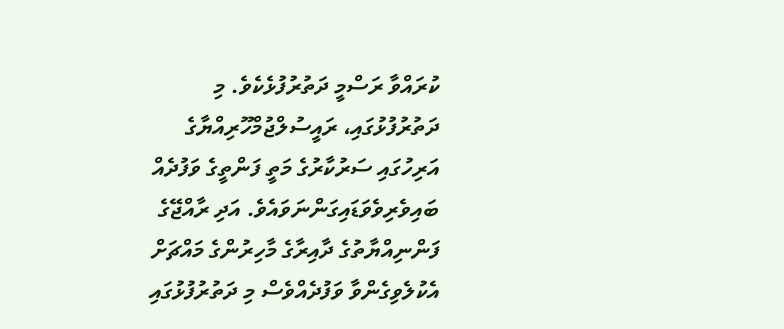ކުރައްވާ ރަސްމީ ދަތުރުފުޅެކެވެ. މި ދަތުރުފުޅުގައި، ރައީސުލްޖުމްހޫރިއްޔާގެ އަރިހުގައި ސަރުކާރުގެ މަތީ ފަންތީގެ ވަފުދެއް ބައިވެރިވެވަޑައިގަންނަވައެވެ. އަދި ރާއްޖޭގެ ފަންނިއްޔާތުގެ ދާއިރާގެ މާހިރުންގެ މައްޗަށް އެކުލެވިގެންވާ ވަފުދެއްވެސް މި ދަތުރުފުޅުގައި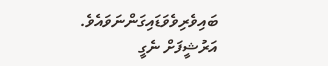ބައިވެރިވެވަޑައިގަންނަވައެވެ.
އަރުޝީފަށް ނެގީ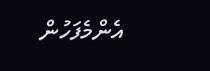އެންމެފަހުން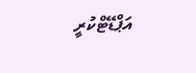އަޕްޑޭޓްކުރީ